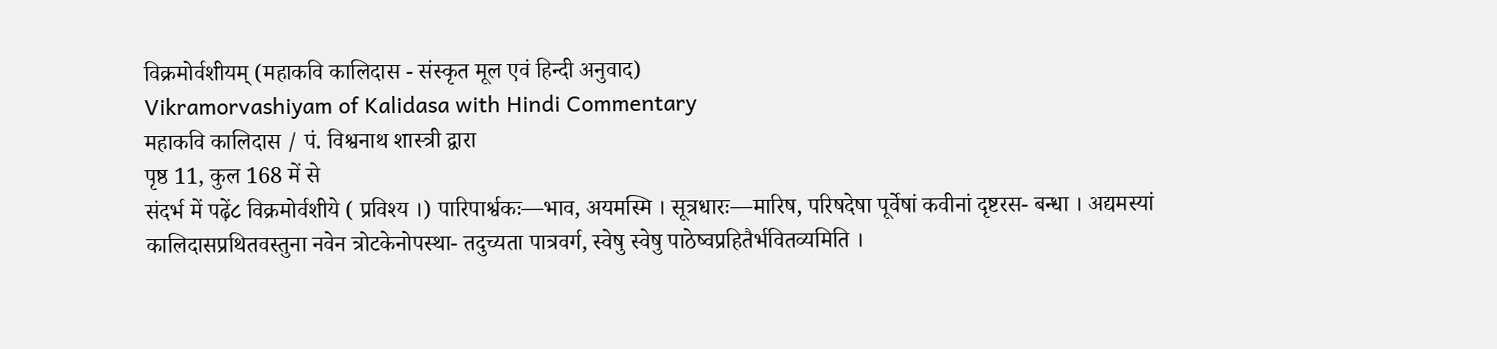विक्रमोर्वशीयम् (महाकवि कालिदास - संस्कृत मूल एवं हिन्दी अनुवाद)
Vikramorvashiyam of Kalidasa with Hindi Commentary
महाकवि कालिदास / पं. विश्वनाथ शास्त्री द्वारा
पृष्ठ 11, कुल 168 में से
संदर्भ में पढ़ें८ विक्रमोर्वशीये ( प्रविश्य ।) पारिपार्श्वकः—भाव, अयमस्मि । सूत्रधारः—मारिष, परिषदेषा पूर्वेषां कवीनां दृष्टरस- बन्धा । अद्यमस्यां कालिदासप्रथितवस्तुना नवेन त्रोटकेनोपस्था- तदुच्यता पात्रवर्ग, स्वेषु स्वेषु पाठेष्वप्रहितैर्भवितव्यमिति ।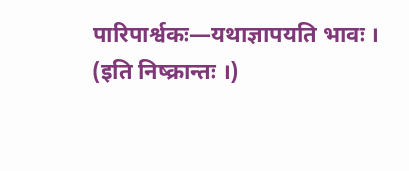पारिपार्श्वकः—यथाज्ञापयति भावः । (इति निष्क्रान्तः ।)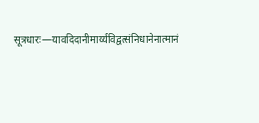सूत्रधारः—यावदिदानीमार्य्यविद्वत्संनिधानेनात्मानं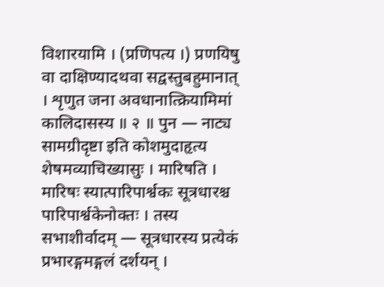विशारयामि । (प्रणिपत्य ।) प्रणयिषु वा दाक्षिण्यादथवा सद्वस्तुबहुमानात् । शृणुत जना अवधानात्क्रियामिमां कालिदासस्य ॥ २ ॥ पुन — नाट्य सामग्रीदृष्टा इति कोशमुदाहृत्य शेषमव्याचिख्यासुः । मारिषति । मारिषः स्यात्पारिपार्श्वकः सूत्रधारश्च पारिपार्श्वकेनोक्तः । तस्य सभाशीर्वादम् — सूत्रधारस्य प्रत्येकं प्रभारङ्गमङ्गलं दर्शयन् ।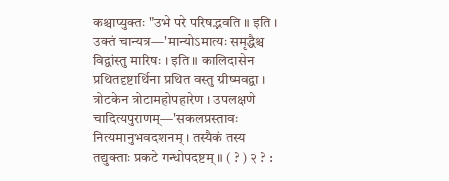कश्चाप्युक्तः "उभे परे परिषद्भवति ॥ इति । उक्तं चान्यत्र—'मान्योऽमात्यः समृद्धैश्च विद्वांस्तु मारिषः । इति ॥ कालिदासेन प्रथितदृष्टार्थिना प्रथित वस्तु ग्रीष्मवद्वा । त्रोटकेन त्रोटामहोपहारेण । उपलक्षणे चादित्यपुराणम्—'सकलप्रस्तावः नित्यमानुभवदशनम् । तस्यैकं तस्य तद्युक्ताः प्रकटे गन्धोपदष्टम् ॥ ( ? ) २ ? :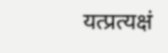यत्प्रत्यक्षं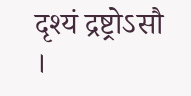दृश्यं द्रष्ट्रोऽसौ ।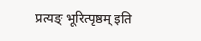प्रत्यङ् भूरित्पृष्ठम् इति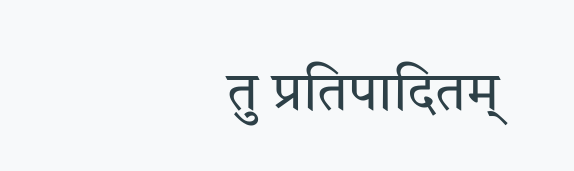तु प्रतिपादितम्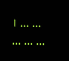। ... ... ... ... ...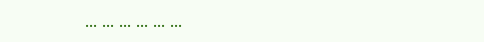... ... ... ... ... ...